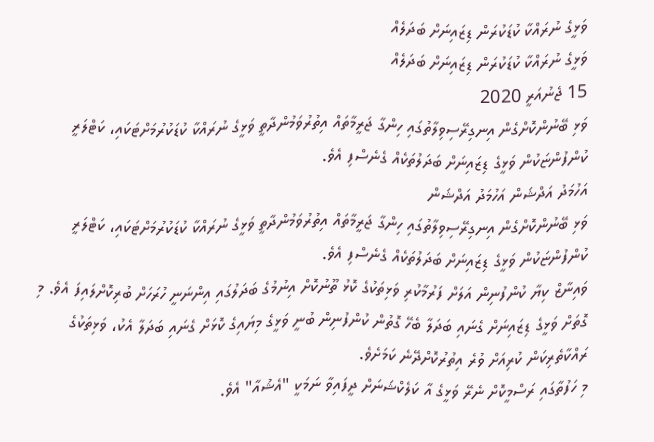ވަޅީގެ ނުރައްކާ ކުޑަކުރަން ޑިޒައިނަށް ބަދަލެއް
ވަޅީގެ ނުރައްކާ ކުޑަކުރަން ޑިޒައިނަށް ބަދަލެއް
15 ޖެނުއަރީ 2020
ވަޅި ބޭނުންކޮށްގެން އިނގިރޭސިވިލާތުގައި ހިންގާ ޖަރީމާތައް އިތުރުވަމުންދާތީ ވަޅީގެ ނުރައްކާ ކުޑަކުރުމަށްޓަކައި، ކަޓްލަރީ ކުންފުންޏަކުން ވަޅީގެ ޑިޒައިނަށް ބަދަލުތަކެއް ގެނެސްފި އެވެ.
އަހުމަދު އަދްޝަން އަހުމަދު އަދްޝަން
ވަޅި ބޭނުންކޮށްގެން އިނގިރޭސިވިލާތުގައި ހިންގާ ޖަރީމާތައް އިތުރުވަމުންދާތީ ވަޅީގެ ނުރައްކާ ކުޑަކުރުމަށްޓަކައި، ކަޓްލަރީ ކުންފުންޏަކުން ވަޅީގެ ޑިޒައިނަށް ބަދަލުތަކެއް ގެނެސްފި އެވެ.
ވައިނާޒް ކިޔާ ކުންފުނިން އަލަށް ފަރުމާކުރި ވަޅިތަކުގެ ކޮޅު ތޫނުކޮށް އިނުމުގެ ބަދަލުގައި އިންނަނީ ހުރަހަށް ބުރިކޮށްލައިފަ އެވެ. މި ގޮތަށް ވަޅީގެ ޑިޒައިނަށް ގެނައި ބަދަލާ ބެހޭ ގޮތުން ކުންފުނިން ބުނީ ވަޅީގެ މިޔައިގެ ކޮޅަށް ގެނައި ބަދަލާ އެކު، ވަޅިތަކުގެ ރައްކާތެރިކަން ކުރިއަށް ވުރެ އިތުރުކޮށްދޭނެ ކަމަށެވެ.
މި ހަފުތާގައި ރަސްމީކޮށް ނެރޭ ވަޅީގެ އާ ކަލެކްޝަނަށް ދީފައިވާ ނަމަކީ "އެޝުއާ" އެވެ.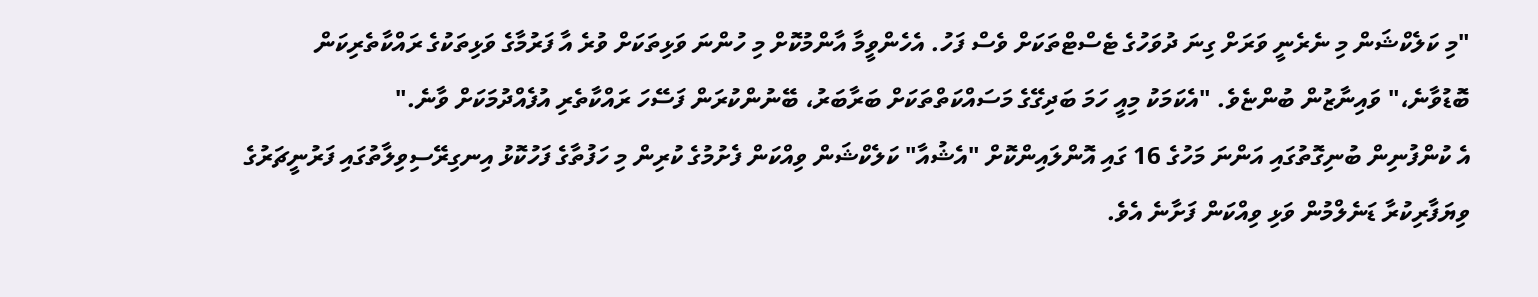"މި ކަލެކްޝަން މި ނެރެނީ ވަރަށް ގިނަ ދުވަހުގެ ޓެސްޓްތަކަށް ވެސް ފަހު. އެހެންވީމާ އާންމުކޮށް މި ހުންނަ ވަޅިތަކަށް ވުރެ އާ ފަރުމާގެ ވަޅިތަކުގެ ރައްކާތެރިކަން ބޮޑުވާނެ،" ވައިނާޒުން ބުންޏެވެ. "އެކަމަކު މިއީ ހަމަ ބަދިގޭގެ މަސައްކަތްތަކަށް ބަރާބަރު، ބޭނުންކުރަން ފަސޭހަ ރައްކާތެރި އުފެއްދުމަކަށް ވާނެ."
އެ ކުންފުނިން ބުނިގޮތުގައި އަންނަ މަހުގެ 16 ގައި އޮންލައިންކޮށް "އެޝުއާ" ކަލެކްޝަން ވިއްކަން ފެށުމުގެ ކުރިން މި ހަފުތާގެ ފަހުކޮޅު އިނގިރޭސިވިލާތުގައި ފަރުނީޗަރުގެ ވިޔަފާރިކުރާ ޑަނެލްމުން ވަޅި ވިއްކަން ފަށާނެ އެވެ.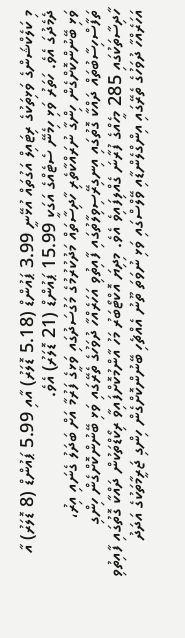މި ކަލެކްޝަންގެ ވަޅިތަކުގެ ރިޓައިލް އަގުތައް އުޅޭނީ 3.99 ޕައުންޑް (5.18 ޑޮލަރު) އާއި 5.99 ޕައުންޑް (8 ޑޮލަރު) އާ ދެމެދުގަ އެވެ. ހަތަރު ވަޅި ހިމެނޭ ސެޓެއްގެ އަގަކީ 15.99 ޕައުންޑް (21 ޑޮލަރު) އެވެ.
ވަޅި ބޭނުންކޮށްގެން ހިންގާ ނުރައްކާތެރި ހާދިސާތައް މަދުކުރުމުގެ މަގުސަދުގައި ވަޅީގެ ފަރުމާ އަށް ބަދަލު ގެނައި އިރު، ތަފާސްހިސާބުތައް ދައްކާ ގޮތުގައި އިނގިރޭސިވިލާތުގައި ފާއިތުވި އަހަރެއްހާ ދުވަހުގެ ތެރޭގައި ވަޅި ބޭނުންކޮށްގެން ހިންގި ހާދިސާތަކުގައި 285 މީހެއްގެ ފުރާނަ ގެއްލިފައިވެ އެވެ. މިދިޔަ އޮކްޓޯބަރު މަހު އާންމުކޮށްފައިވާ ރިކޯޑްތަކުން ދައްކާ ގޮތުގައި ފާއިތުވި އަހަރެއްހާ ދުވަހުގެ ތެރޭގައި އިންގްލެންޑާއި ވޭލްސްގައި ވަޅި ނުވަތަ ތޫނު އެއްޗެހި ބޭނުންކޮށްގެން ހިންގި ޖަރީމާތަކުގެ އަދަދު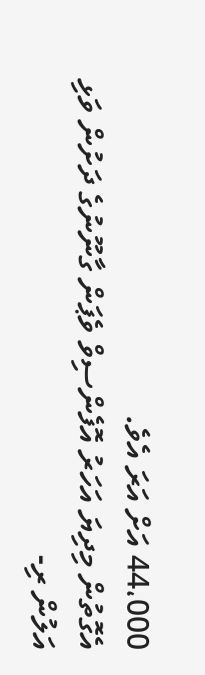44،000 އަށް އަރަ އެވެ.
އެގޮތުން މިދިޔަ އަހަރު އޮފެންސިވް ވެޕަން ގާނޫނުގެ ދަށުން ވަޅި އަލުން ރި-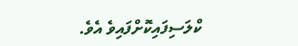ކްލަސިފައިކޮށްފައިވެ އެވެ.